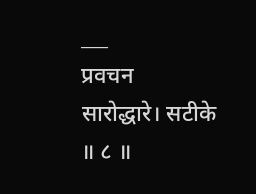___
प्रवचन
सारोद्धारे। सटीके
॥ ८ ॥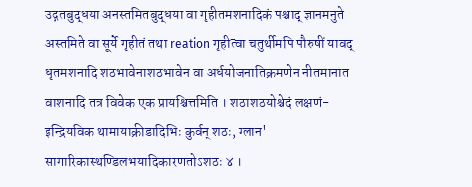उद्गतबुद्धया अनस्तमितबुद्धया वा गृहीतमशनादिकं पश्चाद् ज्ञानमनुते अस्तमिते वा सूर्ये गृहीतं तथा reation गृहीत्वा चतुर्थीमपि पौरुषीं यावद् धृतमशनादि शठभावेनाशठभावेन वा अर्धयोजनातिक्रमणेन नीतमानात वाशनादि तत्र विवेक एक प्रायश्चित्तमिति । शठाशठयोश्चेदं लक्षणं-इन्द्रियविक थामायाक्रीडादिभिः कुर्वन् शठः, ग्लान' सागारिकास्थण्डिलभयादिकारणतोऽशठः ४ ।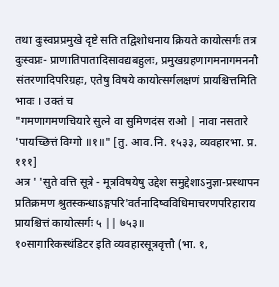तथा दुःस्वप्नप्रमुखे दृष्टे सति तद्विशोधनाय क्रियते कायोत्सर्गः तत्र दुःस्वप्नः- प्राणातिपातादिसावद्यबहुलः, प्रमुखग्रहणागमनागमननौ संतरणादिपरिग्रहः, एतेषु विषये कायोत्सर्गलक्षणं प्रायश्चित्तमिति भावः । उक्तं च
"गमणागमणचियारे सुत्ने वा सुमिणदंस राओ | नावा नसतारे 'पायच्छित्तं विग्गो ॥१॥" [तु. आव.नि. १५३३, व्यवहारभा. प्र. १११]
अत्र ' 'सुते वत्ति सूत्रे - मूत्रविषयेषु उद्देश समुद्देशाऽनुज्ञा-प्रस्थापन प्रतिक्रमण श्रुतस्कन्धाऽङ्गपरि'वर्तनादिष्वविधिमाचरणपरिहाराय प्रायश्चित्तं कायोत्सर्गः ५ || ७५३॥
१०सागारिकस्थंडिटर इति व्यवहारसूत्रवृत्तौ (भा. १,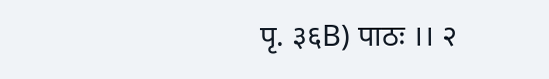पृ. ३६B) पाठः ।। २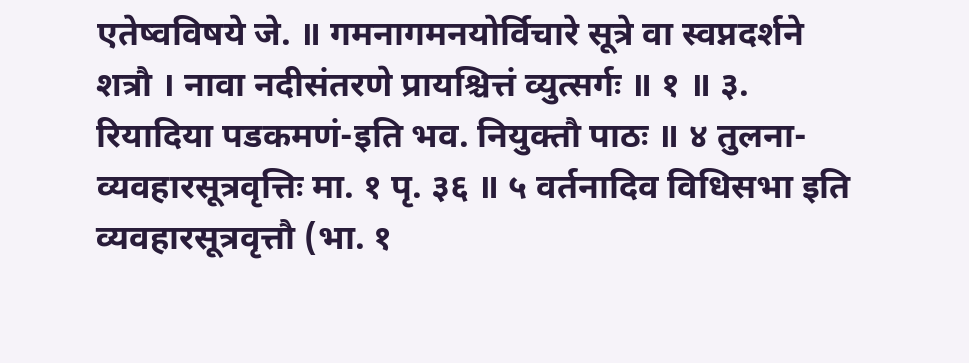एतेष्वविषये जे. ॥ गमनागमनयोर्विचारे सूत्रे वा स्वप्नदर्शने शत्रौ । नावा नदीसंतरणे प्रायश्चित्तं व्युत्सर्गः ॥ १ ॥ ३. रियादिया पडकमणं-इति भव. नियुक्तौ पाठः ॥ ४ तुलना-व्यवहारसूत्रवृत्तिः मा. १ पृ. ३६ ॥ ५ वर्तनादिव विधिसभा इति व्यवहारसूत्रवृत्तौ (भा. १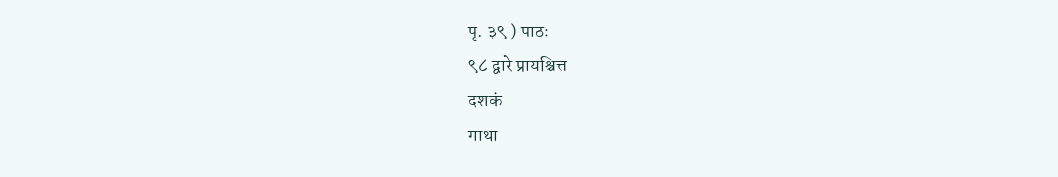पृ. ३९ ) पाठः
९८ द्वारे प्रायश्चित्त
दशकं
गाथा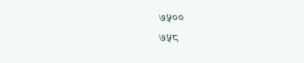७५००
७५८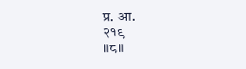प्र. आ.
२१९
॥८॥